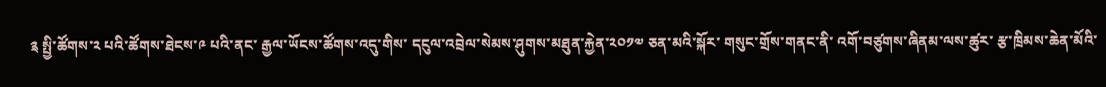༉ སྤྱི་ཚོགས་༢ པའི་ཚོགས་ཐེངས་༩ པའི་ནང་ རྒྱལ་ཡོངས་ཚོགས་འདུ་གིས་ དངུལ་འབྲེལ་སེམས་ཤུགས་མཐུན་རྐྱེན་༢༠༡༧ ཅན་མའི་སྐོར་ གསུང་གྲོས་གནང་ནི་ འགོ་བཙུགས་ཞིནམ་ལས་ཚུར་ རྩ་ཁྲིམས་ཆེན་མོའི་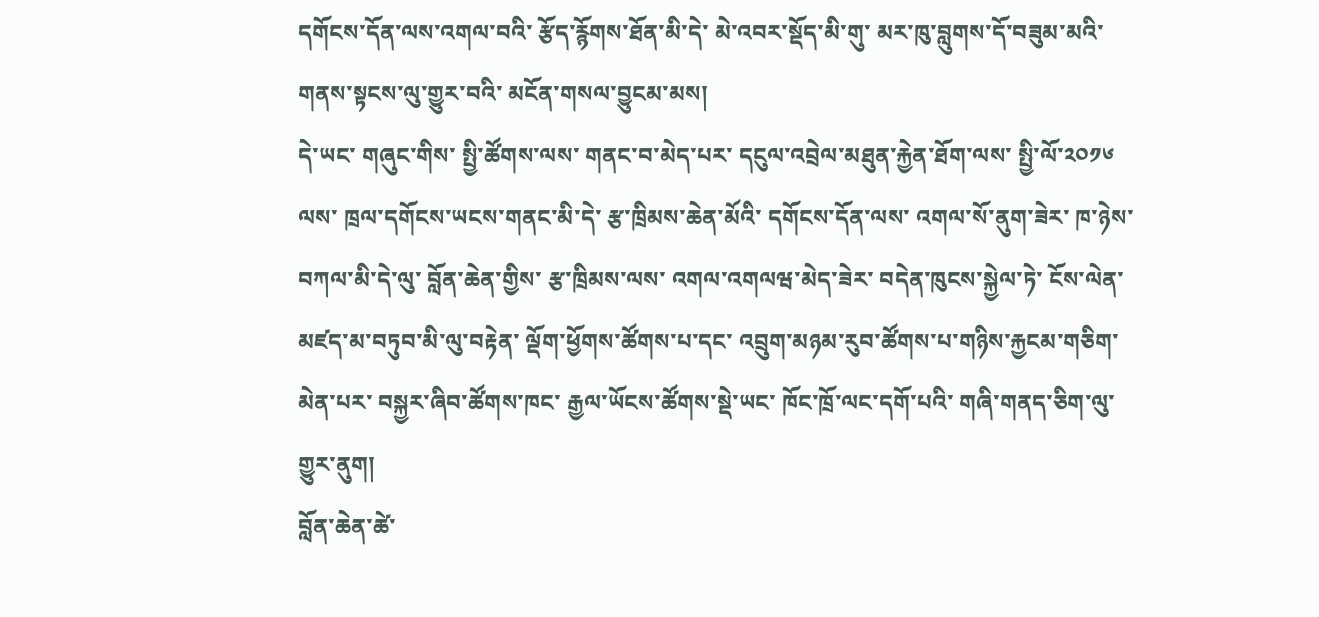དགོངས་དོན་ལས་འགལ་བའི་ རྩོད་རྙོགས་ཐོན་མི་དེ་ མེ་འབར་སྡོད་མི་གུ་ མར་ཁུ་བླུགས་དོ་བཟུམ་མའི་ གནས་སྟངས་ལུ་གྱུར་བའི་ མངོན་གསལ་བྱུངམ་མས།
དེ་ཡང་ གཞུང་གིས་ སྤྱི་ཚོགས་ལས་ གནང་བ་མེད་པར་ དངུལ་འབྲེལ་མཐུན་རྐྱེན་ཐོག་ལས་ སྤྱི་ལོ་༢༠༡༦ ལས་ ཁྲལ་དགོངས་ཡངས་གནང་མི་དེ་ རྩ་ཁྲིམས་ཆེན་མོའི་ དགོངས་དོན་ལས་ འགལ་སོ་ནུག་ཟེར་ ཁ་ཉེས་བཀལ་མི་དེ་ལུ་ བློན་ཆེན་གྱིས་ རྩ་ཁྲིམས་ལས་ འགལ་འགལཝ་མེད་ཟེར་ བདེན་ཁུངས་སྐྱེལ་ཏེ་ ངོས་ལེན་མཛད་མ་བཏུབ་མི་ལུ་བརྟེན་ ལྡོག་ཕྱོགས་ཚོགས་པ་དང་ འབྲུག་མཉམ་རུབ་ཚོགས་པ་གཉིས་རྐྱངམ་གཅིག་མེན་པར་ བསྐྱར་ཞིབ་ཚོགས་ཁང་ རྒྱལ་ཡོངས་ཚོགས་སྡེ་ཡང་ ཁོང་ཁྲོ་ལང་དགོ་པའི་ གཞི་གནད་ཅིག་ལུ་གྱུར་ནུག།
བློན་ཆེན་ཚེ་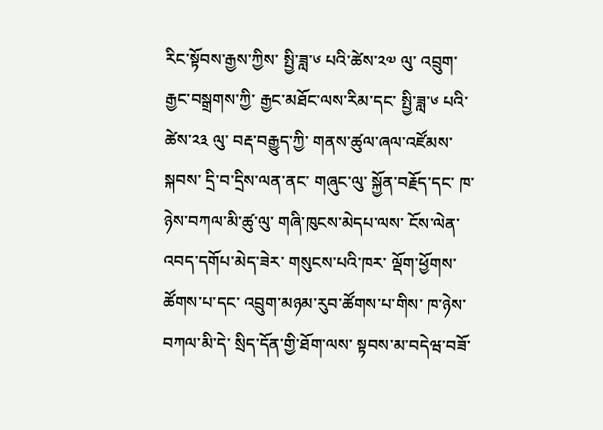རིང་སྟོབས་རྒྱས་ཀྱིས་ སྤྱི་ཟླ་༦ པའི་ཚེས་༢༧ ལུ་ འབྲུག་རྒྱང་བསྒྲགས་ཀྱི་ རྒྱང་མཐོང་ལས་རིམ་དང་ སྤྱི་ཟླ་༦ པའི་ཚེས་༢༣ ལུ་ བརྡ་བརྒྱུད་ཀྱི་ གནས་ཚུལ་ཞལ་འཛོམས་སྐབས་ དྲི་བ་དྲིས་ལན་ནང་ གཞུང་ལུ་ སྐྱོན་བརྗོད་དང་ ཁ་ཉེས་བཀལ་མི་ཚུ་ལུ་ གཞི་ཁུངས་མེདཔ་ལས་ ངོས་ལེན་འབད་དགོཔ་མེད་ཟེར་ གསུངས་པའི་ཁར་ ལྡོག་ཕྱོགས་ཚོགས་པ་དང་ འབྲུག་མཉམ་རུབ་ཚོགས་པ་གིས་ ཁ་ཉེས་བཀལ་མི་དེ་ སྲིད་དོན་གྱི་ཐོག་ལས་ སྟབས་མ་བདེཝ་བཟོ་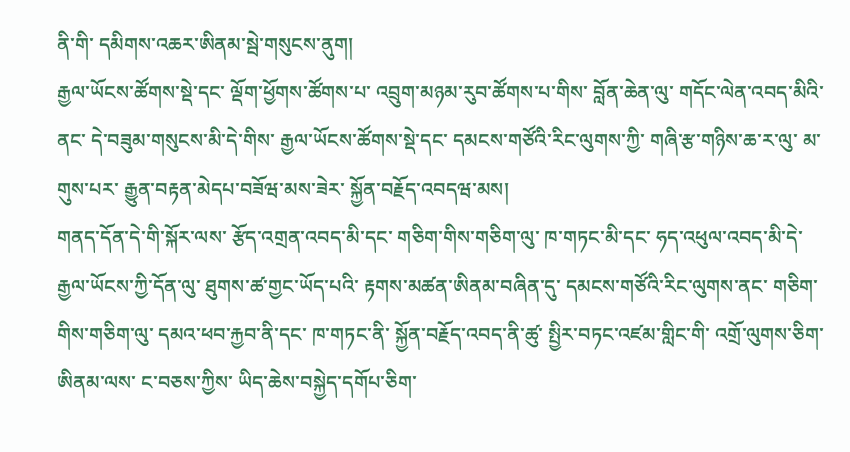ནི་གི་ དམིགས་འཆར་ཨིནམ་སྦེ་གསུངས་ནུག།
རྒྱལ་ཡོངས་ཚོགས་སྡེ་དང་ ལྡོག་ཕྱོགས་ཚོགས་པ་ འབྲུག་མཉམ་རུབ་ཚོགས་པ་གིས་ བློན་ཆེན་ལུ་ གདོང་ལེན་འབད་མིའི་ནང་ དེ་བཟུམ་གསུངས་མི་དེ་གིས་ རྒྱལ་ཡོངས་ཚོགས་སྡེ་དང་ དམངས་གཙོའི་རིང་ལུགས་ཀྱི་ གཞི་རྩ་གཉིས་ཆ་ར་ལུ་ མ་གུས་པར་ རྒྱུན་བརྟན་མེདཔ་བཟོཝ་མས་ཟེར་ སྐྱོན་བརྗོད་འབདཝ་མས།
གནད་དོན་དེ་གི་སྐོར་ལས་ རྩོད་འགྲན་འབད་མི་དང་ གཅིག་གིས་གཅིག་ལུ་ ཁ་གཏང་མི་དང་ ཧད་འཕུལ་འབད་མི་དེ་ རྒྱལ་ཡོངས་ཀྱི་དོན་ལུ་ ཐུགས་ཚ་གྱང་ཡོད་པའི་ རྟགས་མཚན་ཨིནམ་བཞིན་དུ་ དམངས་གཙོའི་རིང་ལུགས་ནང་ གཅིག་གིས་གཅིག་ལུ་ དམའ་ཕབ་རྐྱབ་ནི་དང་ ཁ་གཏང་ནི་ སྐྱོན་བརྗོད་འབད་ནི་ཚུ་ སྤྱིར་བཏང་འཛམ་གླིང་གི་ འགྲོ་ལུགས་ཅིག་ཨིནམ་ལས་ ང་བཅས་ཀྱིས་ ཡིད་ཆེས་བསྐྱེད་དགོཔ་ཅིག་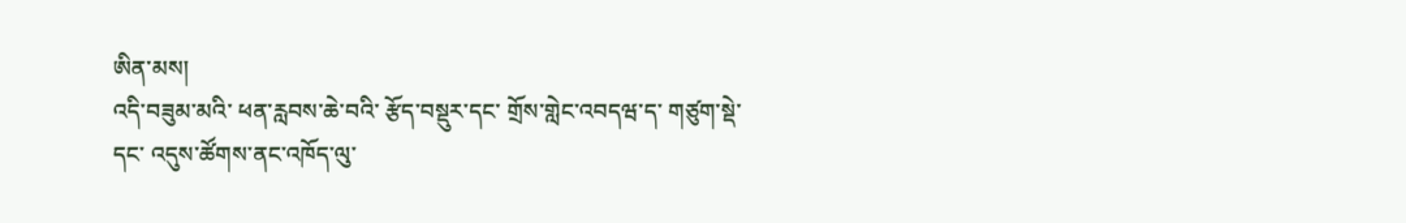ཨིན་མས།
འདི་བཟུམ་མའི་ ཕན་རླབས་ཆེ་བའི་ རྩོད་བསྡུར་དང་ གྲོས་གླེང་འབདཝ་ད་ གཙུག་སྡེ་དང་ འདུས་ཚོགས་ནང་འཁོད་ལུ་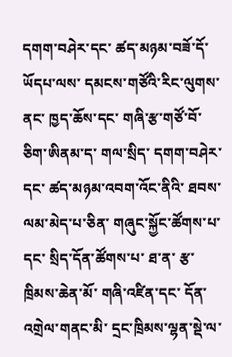དགག་བཤེར་དང་ ཚད་མཉམ་བཟོ་དོ་ཡོདཔ་ལས་ དམངས་གཙོའི་རིང་ལུགས་ནང་ ཁྱད་ཆོས་དང་ གཞི་རྩ་གཙོ་བོ་ཅིག་ཨིནམ་ད་ གལ་སྲིད་ དགག་བཤེར་དང་ ཚད་མཉམ་འབག་འོང་ནིའི་ ཐབས་ལམ་མེད་པ་ཅིན་ གཞུང་སྐྱོང་ཚོགས་པ་དང་ སྲིད་དོན་ཚོགས་པ་ ཐ་ན་ རྩ་ཁྲིམས་ཆེན་མོ་ གཞི་འཛིན་དང་ དོན་འགྲེལ་གནང་མི་ དྲང་ཁྲིམས་ལྷན་སྡེ་ལ་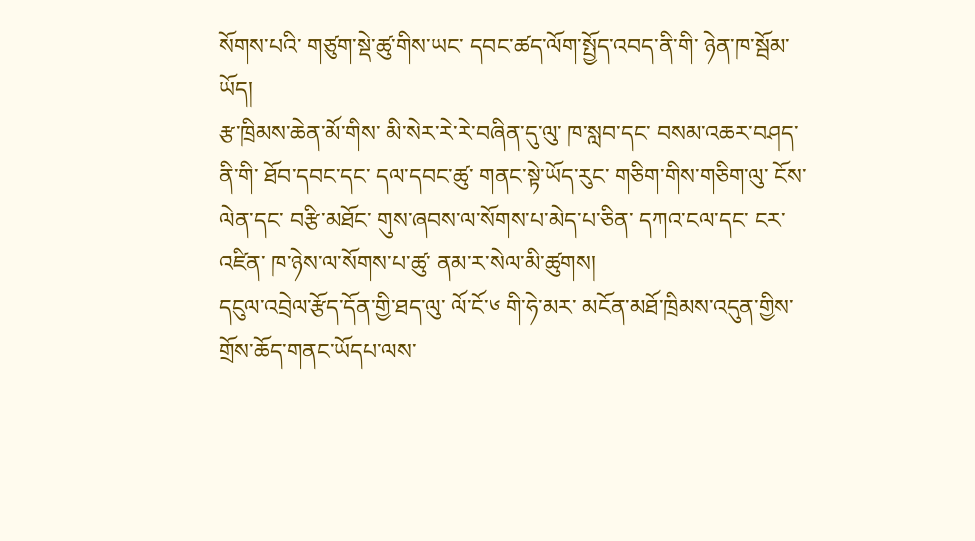སོགས་པའི་ གཙུག་སྡེ་ཚུ་གིས་ཡང་ དབང་ཚད་ལོག་སྤྱོད་འབད་ནི་གི་ ཉེན་ཁ་སྦོམ་ཡོད།
རྩ་ཁྲིམས་ཆེན་མོ་གིས་ མི་སེར་རེ་རེ་བཞིན་དུ་ལུ་ ཁ་སླབ་དང་ བསམ་འཆར་བཤད་ནི་གི་ ཐོབ་དབང་དང་ དལ་དབང་ཚུ་ གནང་སྟེ་ཡོད་རུང་ གཅིག་གིས་གཅིག་ལུ་ ངོས་ལེན་དང་ བརྩི་མཐོང་ གུས་ཞབས་ལ་སོགས་པ་མེད་པ་ཅིན་ དཀའ་ངལ་དང་ ངར་འཛིན་ ཁ་ཉེས་ལ་སོགས་པ་ཚུ་ ནམ་ར་སེལ་མི་ཚུགས།
དངུལ་འབྲེལ་རྩོད་དོན་གྱི་ཐད་ལུ་ ལོ་ངོ་༦ གི་ཧེ་མར་ མངོན་མཐོ་ཁྲིམས་འདུན་གྱིས་ གྲོས་ཆོད་གནང་ཡོདཔ་ལས་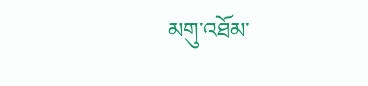མགུ་འཐོམ་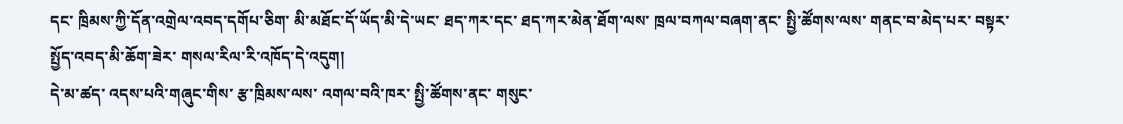དང་ ཁྲིམས་ཀྱི་དོན་འགྲེལ་འབད་དགོཔ་ཅིག་ མི་མཐོང་དོ་ཡོད་མི་དེ་ཡང་ ཐད་ཀར་དང་ ཐད་ཀར་མེན་ཐོག་ལས་ ཁྲལ་བཀལ་བཞག་ནང་ སྤྱི་ཚོགས་ལས་ གནང་བ་མེད་པར་ བསྟར་སྤྱོད་འབད་མི་ཆོག་ཟེར་ གསལ་རིལ་རི་འཁོད་དེ་འདུག།
དེ་མ་ཚད་ འདས་པའི་གཞུང་གིས་ རྩ་ཁྲིམས་ལས་ འགལ་བའི་ཁར་ སྤྱི་ཚོགས་ནང་ གསུང་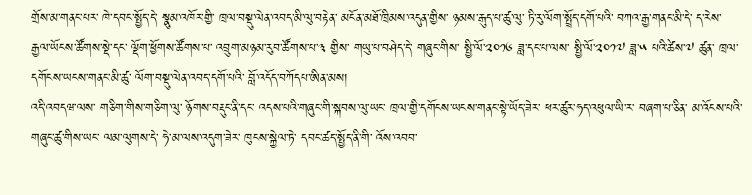གྲོས་མ་གནང་པར་ ཁེ་དབང་སྤྱོད་དེ་ སྣུམ་འཁོར་གྱི་ ཁྲལ་བསྡུ་ལེན་འབད་མི་ལུ་བརྟེན་ མངོན་མཐོ་ཁྲིམས་འདུན་གྱིས་ ཉམས་རྒུད་པ་ཚུ་ལུ་ ཏི་རུ་ལོག་སྤྲོད་དགོ་པའི་ བཀའ་རྒྱ་གནང་མི་དེ་ ད་རེས་ རྒྱལ་ཡོངས་ཚོགས་སྡེ་དང་ ལྡོག་ཕྱོགས་ཚོགས་པ་ འབྲུག་མཉམ་རུབ་ཚོགས་པ་༣ གྱིས་ གཡུ་པ་བཤེད་དེ་ གཞུང་གིས་ སྤྱི་ལོ་༢༠༡༦ ཟླ་དང་པ་ལས་ སྤྱི་ལོ་༢༠༡༧ ཟླ་༥ པའི་ཚེས་༧ ཚུན་ ཁྲལ་དགོངས་ཡངས་གནང་མི་ཚུ་ ལོག་བསྡུ་ལེན་འབད་དགོ་པའི་ བློ་འདོད་བཀོདཔ་ཨིན་མས།
འདི་འབདཝ་ལས་ གཅིག་གིས་གཅིག་ལུ་ ཉོགས་བརྡུང་ནི་དང་ འདས་པའི་གཞུང་གི་སྐབས་ལུ་ཡང་ ཁྲལ་གྱི་དགོངས་ཡངས་གནང་སྟེ་ཡོད་ཟེར་ ཕར་ཚུར་ཧད་འཕུལ་ཡི་ར་ བཞག་པ་ཅིན་ མ་འོངས་པའི་ གཞུང་ཚུ་གིས་ཡང་ ལམ་ལུགས་དེ་ ཧེ་མ་ལས་འདུག་ཟེར་ ཁུངས་སྐྱེལ་ཏེ་ དབང་ཚད་སྤྱོད་ནི་གི་ འོས་འབབ་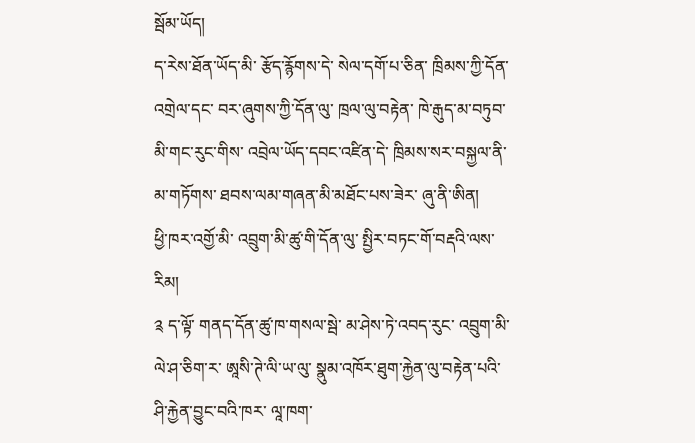སྦོམ་ཡོད།
ད་རེས་ཐོན་ཡོད་མི་ རྩོད་རྙོགས་དེ་ སེལ་དགོ་པ་ཅིན་ ཁྲིམས་ཀྱི་དོན་འགྲེལ་དང་ བར་ཞུགས་ཀྱི་དོན་ལུ་ ཁྲལ་ལུ་བརྟེན་ ཁེ་རྒུད་མ་བཏུབ་མི་གང་རུང་གིས་ འབྲེལ་ཡོད་དབང་འཛིན་དེ་ ཁྲིམས་སར་བསྐྱལ་ནི་མ་གཏོགས་ ཐབས་ལམ་གཞན་མི་མཐོང་པས་ཟེར་ ཞུ་ནི་ཨིན།
ཕྱི་ཁར་འགྱོ་མི་ འབྲུག་མི་ཚུ་གི་དོན་ལུ་ སྤྱིར་བཏང་གོ་བརྡའི་ལས་རིམ།
༉ ད་ལྟོ་ གནད་དོན་ཚུ་ཁ་གསལ་སྦེ་ མ་ཤེས་ཏེ་འབད་རུང་ འབྲུག་མི་ལེ་ཤ་ཅིག་ར་ ཨཱསི་ཊེ་ལི་ཡ་ལུ་ སྣུམ་འཁོར་ཐུག་རྐྱེན་ལུ་བརྟེན་པའི་ ཤི་རྐྱེན་བྱུང་བའི་ཁར་ ལཱ་ཁག་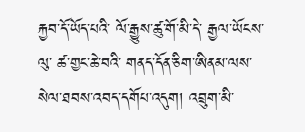རྐྱབ་དོ་ཡོད་པའི་ ལོ་རྒྱུས་ཚུ་གོ་མི་དེ་ རྒྱལ་ཡོངས་ལུ་ ཚ་གྱང་ཆེ་བའི་ གནད་དོན་ཅིག་ཨིནམ་ལས་ སེལ་ཐབས་འབད་དགོཔ་འདུག། འབྲུག་མི་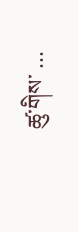ཚུ་གིས་ …